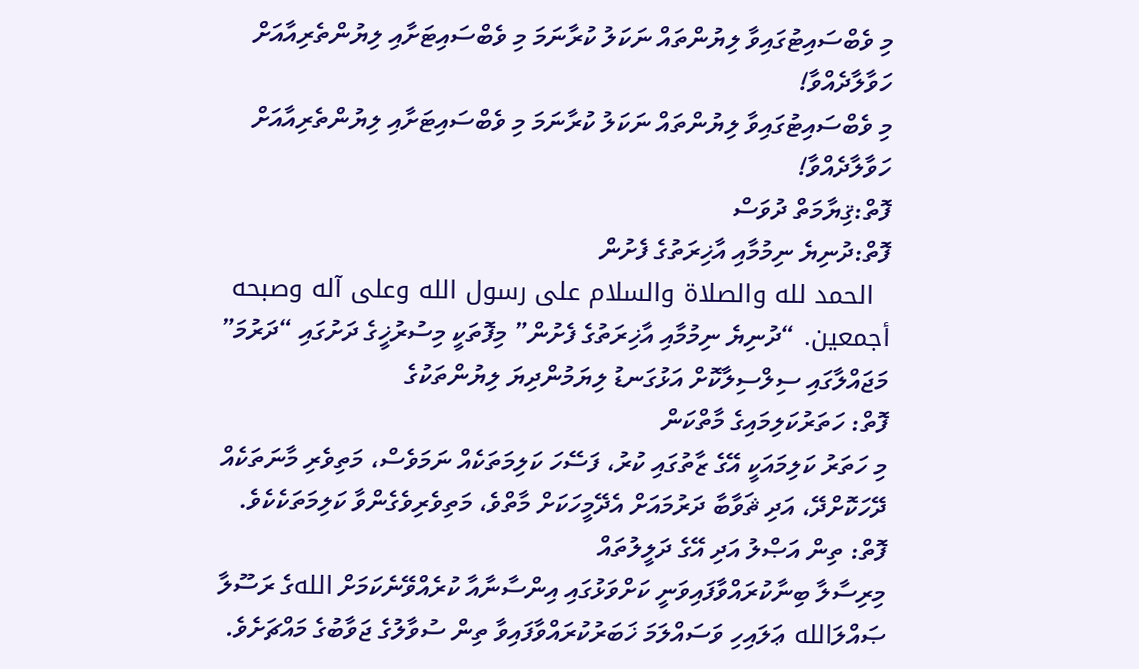މި ވެބްސައިޓުގައިވާ ލިޔުންތައް ނަކަލު ކުރާނަމަ މި ވެބްސައިޓަށާއި ލިޔުންތެރިއާއަށް ހަވާލާދެއްވާ!
މި ވެބްސައިޓުގައިވާ ލިޔުންތައް ނަކަލު ކުރާނަމަ މި ވެބްސައިޓަށާއި ލިޔުންތެރިއާއަށް ހަވާލާދެއްވާ!
ފޮތް:ޤިޔާމަތް ދުވަސް
ފޮތް:ދުނިޔެ ނިމުމާއި އާޚިރަތުގެ ފެށުން
  الحمد لله والصلاة والسلام على رسول الله وعلى آله وصبحه أجمعين. “ދުނިޔެ ނިމުމާއި އާޚިރަތުގެ ފެށުން” މިފޮތަކީ މިސުރުޚީގެ ދަށުގައި “ދަރުމަ” މަޖައްލާގައި ސިލްސިލާކޮށް އަޅުގަނޑު ލިޔަމުންދިޔަ ލިޔުންތަކުގެ
ފޮތް: ހަތަރުކަލިމައިގެ މާތްކަން
މި ހަތަރު ކަލިމައަކީ އޭގެ ޒާތުގައި ކުރު، ފަސޭހަ ކަލިމަތަކެއް ނަމަވެސް، މަތިވެރި މާނަތަކެއް ދޭހަކޮށްދޭ، އަދި ޘަވާބާ ދަރުމައަށް އެދޭމީހަކަށް މާތްވެ، މަތިވެރިވެގެންވާ ކަލިމަތަކެކެވެ.
ފޮތް: ތިން އަޞްލު އަދި އޭގެ ދަލީލުތައް
މިރިސާލާ ބިނާކުރައްވާފައިވަނީ ކަށްވަޅުގައި އިންސާނާއާ ކުރެއްވޭނެކަމަށް اللهގެ ރަސޫލާ ޞައްލަالله ޢަލައިހި ވަސައްލަމަ ޚަބަރުކުރައްވާފައިވާ ތިން ސުވާލުގެ ޖަވާބުގެ މައްޗަށެވެ.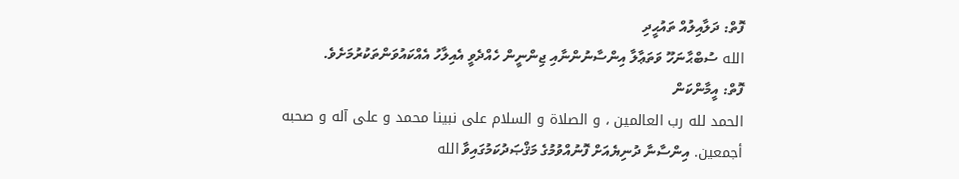ފޮތް: ދަލާއިލުއް ތައުޙީދި
الله ސުބްޙާނަހޫ ވަތަޢާލާ އިންސާނުންނާއި ޖިންނީން ހެއްދެވީ އެއިލާހު އެއްކައުވަންތަކުރުމަށެވެ.
ފޮތް: އީމާންކަން
الحمد لله رب العالمين ، و الصلاة و السلام على نبينا محمد و على آله و صحبه أجمعين. އިންސާނާ ދުނިޔެއަށް ފޮނުއްވުމުގެ މަޤްޞަދުކަމުގައިވާ الله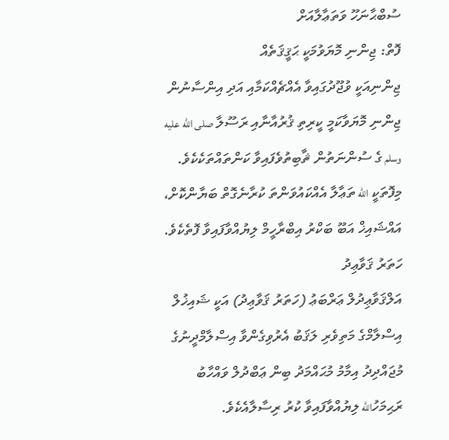ސުބްޙާނަހޫ ވަތަޢާލާއަށް
ފޮތް: ޖިންނި މޮޔަވުމަކީ ޙަޤީޤަތެއް
ޖިންނިއަކީ ވުޖޫދުގައިވާ އެއްޗެއްކަމާއި އަދި އިންސާނުން ޖިންނި މޮޔަވާކަމީ ކީރިތި ޤުރުއާނާއި ރަސޫލާ صلى الله عليه وسلم ގެ ސުންނަތުން ޘާބިތުވެފައިވާ ކަންތައްތަކެކެވެ.
މިފޮތަކީ الله ތަޢާލާ އެއްކައުވަންތަ ކުރާނެގޮތް ބަޔާންކޮށް، އައްޝައިޚް އަބޫ ބަކްރު އިބްރާހީމް ލިޔުއްވާފައިވާ ފޮތެކެވެ.
ހަތަރު ޤަވާޢިދު
އަލްޤަވާޢިދުލް ޢަރްބަޢު (ހަތަރު ޤަވާޢިދު) އަކީ ޝައިޚުލް އިސްލާމްގެ މަތިވެރި ލަޤަބު އެރުވިގެންވާ އިސްލާމްދީނުގެ މުޖައްދިދު އިމާމު މުޙައްމަދު ބިން ޢަބްދުލް ވައްހާބު ރަޙިމަހުالله ލިޔުއްވާފައިވާ ކުރު ރިސާލާއެކެވެ.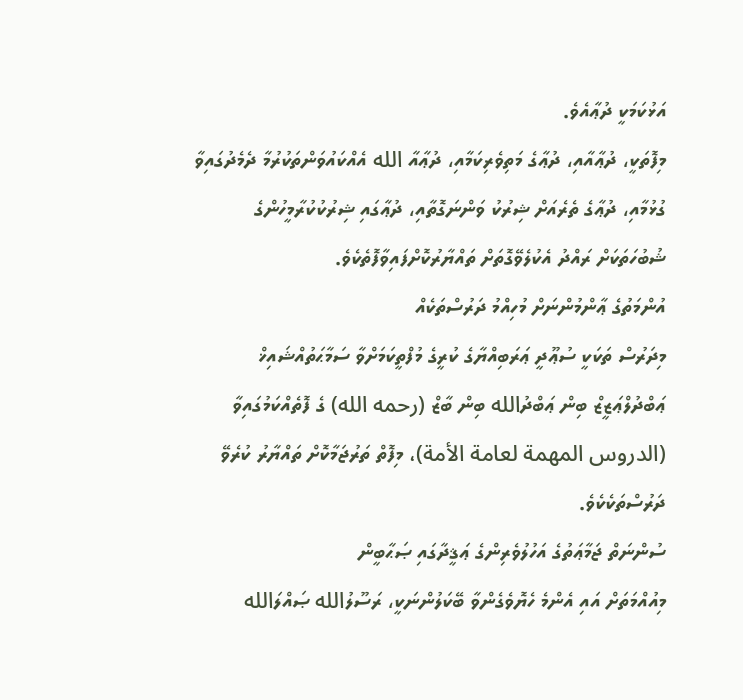އަޅުކަމަކީ ދުޢާއެވެ.
މިފޮތަކީ، ދުޢާއާއި، ދުޢާގެ މަތިވެރިކަމާއި، ދުޢާއާ الله އެއްކައުވަންތަކުރުމާ ދެމެދުގައިވާ ގުޅުމާއި، ދުޢާގެ ތެރެއަށް ޝިރުކު ވަންނަގޮތާއި، ދުޢާގައި ޝިރުކުކުރާމީހުންގެ ޝުބުހަތަކަށް ރައްދު އެކުލެވޭގޮތަށް ތައްޔާރުކޮށްފައިވާފޮތެކެވެ.
އުންމަތުގެ ޢާންމުންނަށް މުހިއްމު ދަރުސްތަކެއް
މިދަރުސް ތަކަކީ ސުޢޫދީ ޢަރަބިއްޔާގެ ކުރީގެ މުފްތީކަމަށްވާ ސަމާޙަތުއްޝައިޚް ޢަބްދުލްޢަޒީޒް ބިން ޢަބްދުالله ބިން ބާޒް (رحمه الله) ގެ ފޮތެއްކަމުގައިވާ (الدروس المهمة لعامة الأمة)، މިފޮތް ތަރުޖަމާކޮށް ތައްޔާރު ކުރެވޭ ދަރުސްތަކެކެވެ.
ސުންނަތް ޖަމާޢަތުގެ އަހުލުވެރިންގެ ޢަޤީދާގައި ޞަޙާބީން
މިއުއްމަތަށް އައި އެންމެ ހެޔޮވެގެންވާ ބޭކަލުންނަކީ، ރަސޫލުالله ޞައްލަالله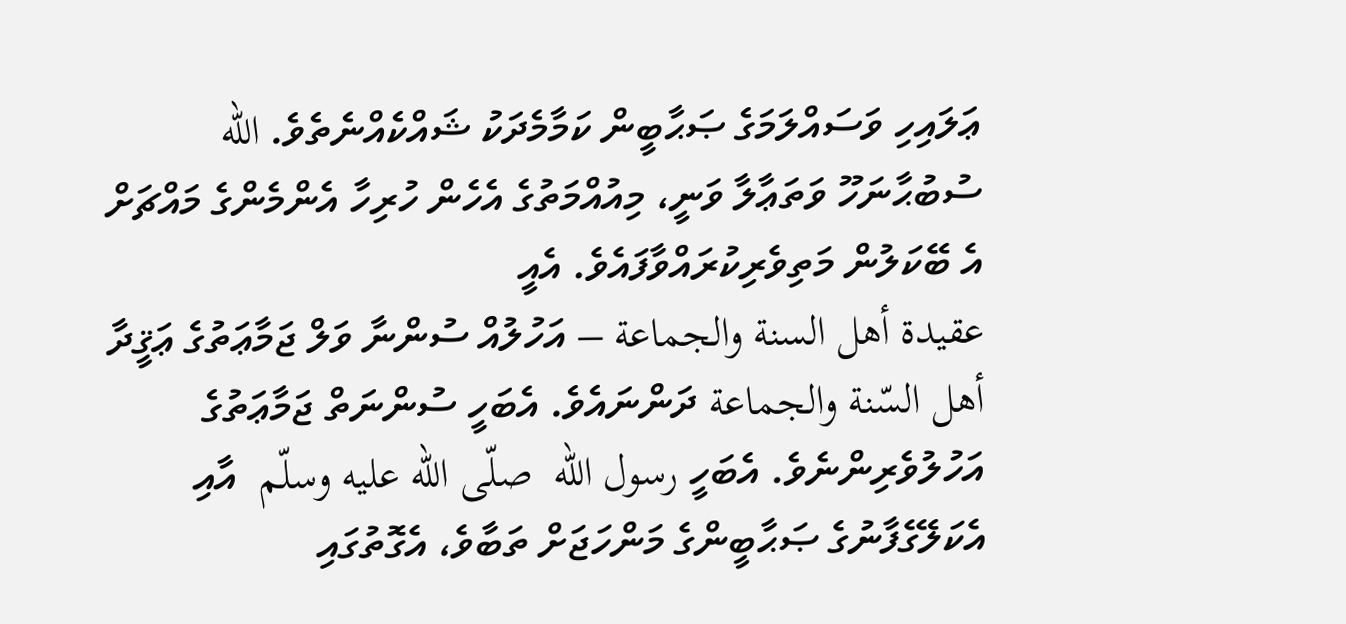ޢަލައިހި ވަސައްލަމަގެ ޞަޙާބީން ކަމާމެދަކު ޝައްކެއްނެތެވެ. الله ސުބުޙާނަހޫ ވަތަޢާލާ ވަނީ، މިއުއްމަތުގެ އެހެން ހުރިހާ އެންމެންގެ މައްޗަށް އެ ބޭކަލުން މަތިވެރިކުރައްވާފައެވެ. އެއީ
عقيدة أهل السنة والجماعة – އަހުލުއް ސުންނާ ވަލް ޖަމާޢަތުގެ ޢަޤީދާ
أهل السّنة والجماعة ދަންނައެވެ. އެބަހީ ސުންނަތް ޖަމާޢަތުގެ އަހުލުވެރިންނެވެ. އެބަހީ رسول الله  صلّى الله عليه وسلّم  އާއި އެކަލޭގެފާނުގެ ޞަޙާބީންގެ މަންހަޖަށް ތަބާވެ، އެގޮތުގައި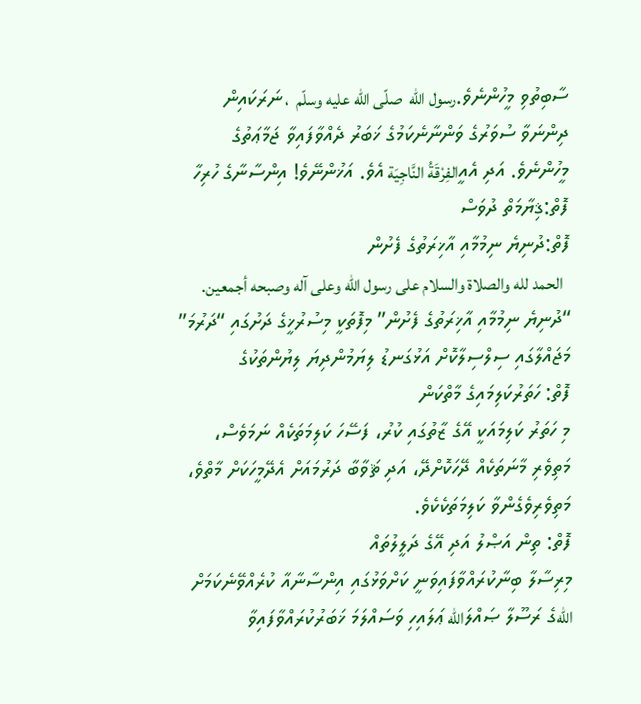ސާބިތުވި މީހުންނެވެ.رسول الله  صلّى الله عليه وسلّم  ، ނަރަކައިން ދިންނަވާ ސުވަރުގެ ވަންނާނެކަމުގެ ޚަބަރު ދެއްވާފައިވާ ޖަމާޢަތުގެ މީހުންނެވެ. އަދި އެއީالفِرْقَةُ النَّاجِيَة އެވެ. އަޚުންނޭވެ! އިންސާނާގެ ހުރިހާ
ފޮތް:ޤިޔާމަތް ދުވަސް
ފޮތް:ދުނިޔެ ނިމުމާއި އާޚިރަތުގެ ފެށުން
  الحمد لله والصلاة والسلام على رسول الله وعلى آله وصبحه أجمعين. “ދުނިޔެ ނިމުމާއި އާޚިރަތުގެ ފެށުން” މިފޮތަކީ މިސުރުޚީގެ ދަށުގައި “ދަރުމަ” މަޖައްލާގައި ސިލްސިލާކޮށް އަޅުގަނޑު ލިޔަމުންދިޔަ ލިޔުންތަކުގެ
ފޮތް: ހަތަރުކަލިމައިގެ މާތްކަން
މި ހަތަރު ކަލިމައަކީ އޭގެ ޒާތުގައި ކުރު، ފަސޭހަ ކަލިމަތަކެއް ނަމަވެސް، މަތިވެރި މާނަތަކެއް ދޭހަކޮށްދޭ، އަދި ޘަވާބާ ދަރުމައަށް އެދޭމީހަކަށް މާތްވެ، މަތިވެރިވެގެންވާ ކަލިމަތަކެކެވެ.
ފޮތް: ތިން އަޞްލު އަދި އޭގެ ދަލީލުތައް
މިރިސާލާ ބިނާކުރައްވާފައިވަނީ ކަށްވަޅުގައި އިންސާނާއާ ކުރެއްވޭނެކަމަށް اللهގެ ރަސޫލާ ޞައްލަالله ޢަލައިހި ވަސައްލަމަ ޚަބަރުކުރައްވާފައިވާ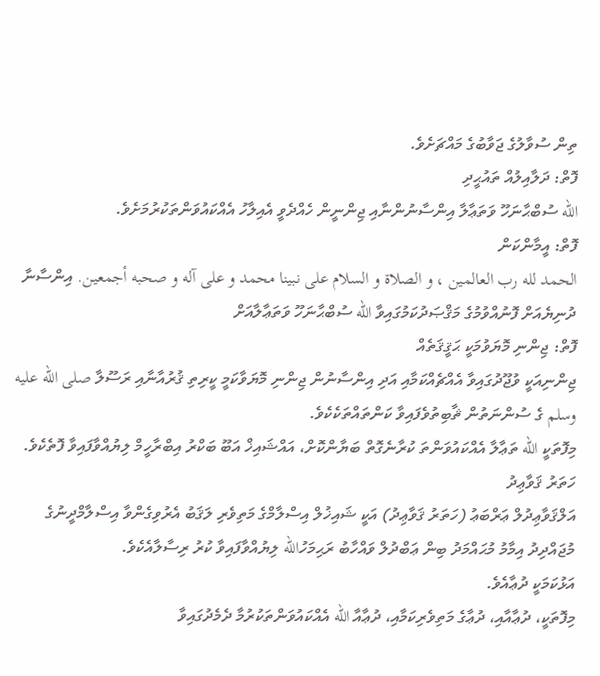ތިން ސުވާލުގެ ޖަވާބުގެ މައްޗަށެވެ.
ފޮތް: ދަލާއިލުއް ތައުޙީދި
الله ސުބްޙާނަހޫ ވަތަޢާލާ އިންސާނުންނާއި ޖިންނީން ހެއްދެވީ އެއިލާހު އެއްކައުވަންތަކުރުމަށެވެ.
ފޮތް: އީމާންކަން
الحمد لله رب العالمين ، و الصلاة و السلام على نبينا محمد و على آله و صحبه أجمعين. އިންސާނާ ދުނިޔެއަށް ފޮނުއްވުމުގެ މަޤްޞަދުކަމުގައިވާ الله ސުބްޙާނަހޫ ވަތަޢާލާއަށް
ފޮތް: ޖިންނި މޮޔަވުމަކީ ޙަޤީޤަތެއް
ޖިންނިއަކީ ވުޖޫދުގައިވާ އެއްޗެއްކަމާއި އަދި އިންސާނުން ޖިންނި މޮޔަވާކަމީ ކީރިތި ޤުރުއާނާއި ރަސޫލާ صلى الله عليه وسلم ގެ ސުންނަތުން ޘާބިތުވެފައިވާ ކަންތައްތަކެކެވެ.
މިފޮތަކީ الله ތަޢާލާ އެއްކައުވަންތަ ކުރާނެގޮތް ބަޔާންކޮށް، އައްޝައިޚް އަބޫ ބަކްރު އިބްރާހީމް ލިޔުއްވާފައިވާ ފޮތެކެވެ.
ހަތަރު ޤަވާޢިދު
އަލްޤަވާޢިދުލް ޢަރްބަޢު (ހަތަރު ޤަވާޢިދު) އަކީ ޝައިޚުލް އިސްލާމްގެ މަތިވެރި ލަޤަބު އެރުވިގެންވާ އިސްލާމްދީނުގެ މުޖައްދިދު އިމާމު މުޙައްމަދު ބިން ޢަބްދުލް ވައްހާބު ރަޙިމަހުالله ލިޔުއްވާފައިވާ ކުރު ރިސާލާއެކެވެ.
އަޅުކަމަކީ ދުޢާއެވެ.
މިފޮތަކީ، ދުޢާއާއި، ދުޢާގެ މަތިވެރިކަމާއި، ދުޢާއާ الله އެއްކައުވަންތަކުރުމާ ދެމެދުގައިވާ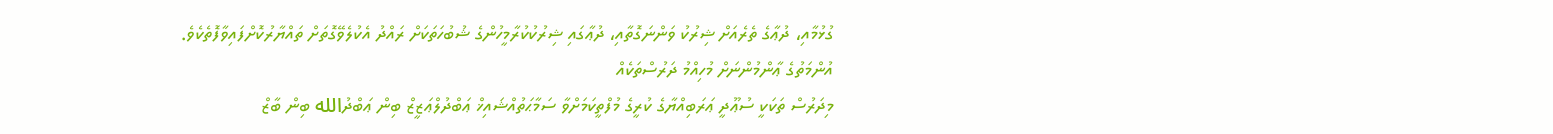ގުޅުމާއި، ދުޢާގެ ތެރެއަށް ޝިރުކު ވަންނަގޮތާއި، ދުޢާގައި ޝިރުކުކުރާމީހުންގެ ޝުބުހަތަކަށް ރައްދު އެކުލެވޭގޮތަށް ތައްޔާރުކޮށްފައިވާފޮތެކެވެ.
އުންމަތުގެ ޢާންމުންނަށް މުހިއްމު ދަރުސްތަކެއް
މިދަރުސް ތަކަކީ ސުޢޫދީ ޢަރަބިއްޔާގެ ކުރީގެ މުފްތީކަމަށްވާ ސަމާޙަތުއްޝައިޚް ޢަބްދުލްޢަޒީޒް ބިން ޢަބްދުالله ބިން ބާޒް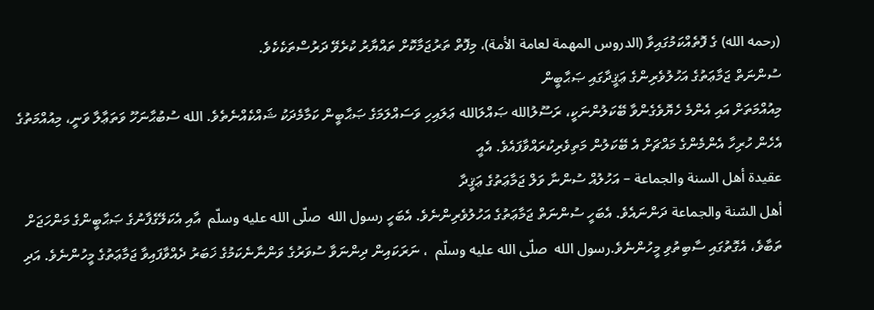(رحمه الله) ގެ ފޮތެއްކަމުގައިވާ (الدروس المهمة لعامة الأمة)، މިފޮތް ތަރުޖަމާކޮށް ތައްޔާރު ކުރެވޭ ދަރުސްތަކެކެވެ.
ސުންނަތް ޖަމާޢަތުގެ އަހުލުވެރިންގެ ޢަޤީދާގައި ޞަޙާބީން
މިއުއްމަތަށް އައި އެންމެ ހެޔޮވެގެންވާ ބޭކަލުންނަކީ، ރަސޫލުالله ޞައްލަالله ޢަލައިހި ވަސައްލަމަގެ ޞަޙާބީން ކަމާމެދަކު ޝައްކެއްނެތެވެ. الله ސުބުޙާނަހޫ ވަތަޢާލާ ވަނީ، މިއުއްމަތުގެ އެހެން ހުރިހާ އެންމެންގެ މައްޗަށް އެ ބޭކަލުން މަތިވެރިކުރައްވާފައެވެ. އެއީ
عقيدة أهل السنة والجماعة – އަހުލުއް ސުންނާ ވަލް ޖަމާޢަތުގެ ޢަޤީދާ
أهل السّنة والجماعة ދަންނައެވެ. އެބަހީ ސުންނަތް ޖަމާޢަތުގެ އަހުލުވެރިންނެވެ. އެބަހީ رسول الله  صلّى الله عليه وسلّم  އާއި އެކަލޭގެފާނުގެ ޞަޙާބީންގެ މަންހަޖަށް ތަބާވެ، އެގޮތުގައި ސާބިތުވި މީހުންނެވެ.رسول الله  صلّى الله عليه وسلّم  ، ނަރަކައިން ދިންނަވާ ސުވަރުގެ ވަންނާނެކަމުގެ ޚަބަރު ދެއްވާފައިވާ ޖަމާޢަތުގެ މީހުންނެވެ. އަދި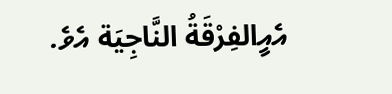އެއީالفِرْقَةُ النَّاجِيَة އެވެ.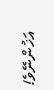އަޚުންނޭވެ!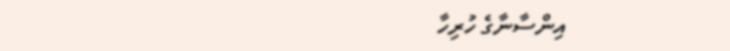އިންސާނާގެ ހުރިހާ